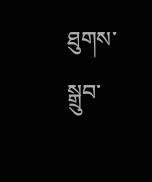ཐུགས་སྒྲུབ་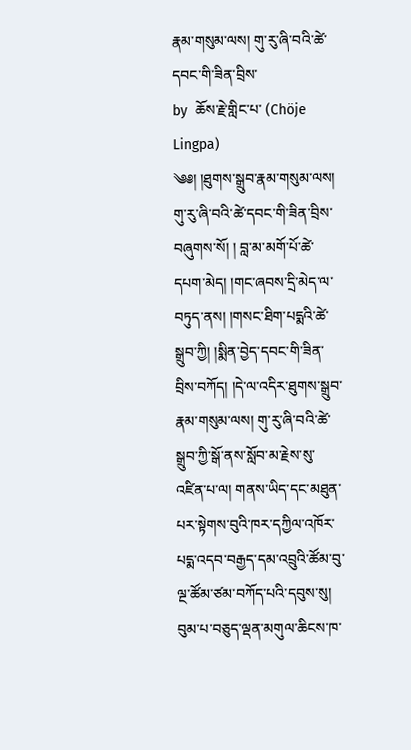རྣམ་གསུམ་ལས། གུ་རུ་ཞི་བའི་ཚེ་དབང་གི་ཟིན་བྲིས་
by  ཆོས་རྗེ་གླིང་པ་ (Chöje Lingpa)
༄༅། །ཐུགས་སྒྲུབ་རྣམ་གསུམ་ལས། གུ་རུ་ཞི་བའི་ཚེ་དབང་གི་ཟིན་བྲིས་བཞུགས་སོ། ། བླ་མ་མགོ་པོ་ཚེ་དཔག་མེད། །གང་ཞབས་དྲི་མེད་ལ་བཏུད་ནས། །གསང་ཐིག་པདྨའི་ཚེ་སྒྲུབ་ཀྱི། །སྨིན་བྱེད་དབང་གི་ཟིན་བྲིས་བཀོད། །དེ་ལ་འདིར་ཐུགས་སྒྲུབ་རྣམ་གསུམ་ལས། གུ་རུ་ཞི་བའི་ཚེ་སྒྲུབ་ཀྱི་སྒོ་ནས་སློབ་མ་རྗེས་སུ་འཛིན་པ་ལ། གནས་ཡིད་དང་མཐུན་པར་སྟེགས་བུའི་ཁར་དཀྱིལ་འཁོར་པདྨ་འདབ་བརྒྱད་དམ་འབྲུའི་ཚོམ་བུ་ལྔ་ཚོམ་ཙམ་བཀོད་པའི་དབུས་སུ། བུམ་པ་བཅུད་ལྡན་མགུལ་ཆིངས་ཁ་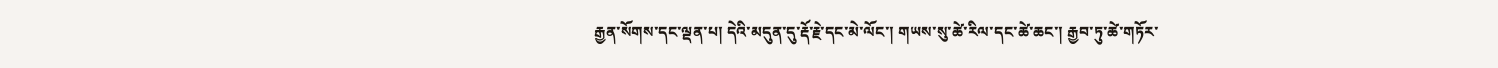རྒྱན་སོགས་དང་ལྡན་པ། དེའི་མདུན་དུ་རྡོ་རྗེ་དང་མེ་ལོང་། གཡས་སུ་ཚེ་རིལ་དང་ཚེ་ཆང་། རྒྱབ་ཏུ་ཚེ་གཏོར་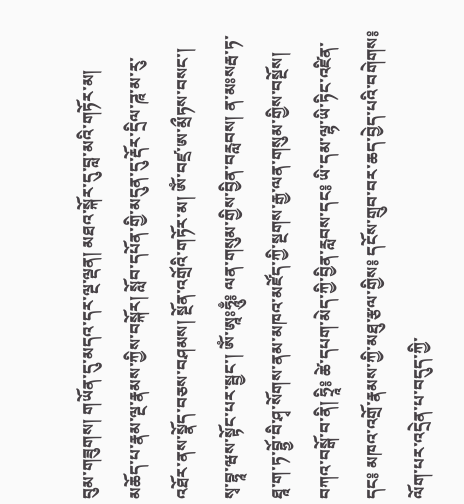བུམ་གཟུགས། གཡོན་དུ་མདའ་དར་ལྔ་ལྡན། མཐའ་སྐོར་དུ་བླ་མའི་གཏོར་མ། མཆོད་པ་རྣམ་ལྔ་རྣམས་ཀྱིས་བསྐོར། སློབ་དཔོན་གྱི་མདུན་དུ་རྡོར་དྲིལ་ཌཱ་མ་རུ་འཐོར་ནས་སྣོད་བཅས་བཤམས། སྔོན་འགྲོའི་གཏོར་མ། ཨོཾ་བཛྲ་ཨ་མྲྀཏས་བསང་། སྭ་བྷཱ་ཝས་སྟོང་པར་སྦྱང་། ཨོཾ་ཨཱཿཧཱུྃ༔ ལན་གསུམ་གྱིས་བྱིན་བརླབས། ན་མཿསརྦ་ཏ་ཐཱ་ག་ཏ་བྷྱོ་བི་ཤྭ་སོགས་ནམ་མཁའ་མཛོད་ཀྱི་སྔགས་རྒྱ་ལན་གསུམ་གྱིས་བསྔོས། བཀའ་བསྒོ་བ་ནི། ཧྲཱི༔ ཚེ་དཔག་མེད་ཀྱི་བྱིན་རླབས་དང༔ ཡི་དམ་ལྷ་ཡི་ཏིང་འཛིན་དང༔ མཁའ་འགྲོ་རྣམས་ཀྱི་མཐུ་རྩལ་གྱིས༔ དངོས་གྲུབ་བར་ཆད་བྱེད་པའི་བགེགས༔ ལོག་པར་འདྲེན་པ་བདུད་ཀྱི་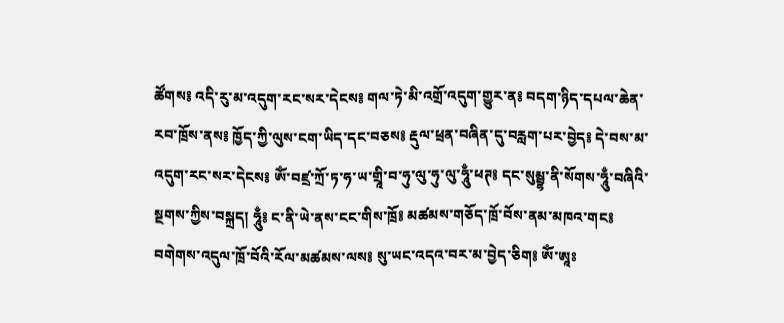ཚོགས༔ འདི་རུ་མ་འདུག་རང་སར་དེངས༔ གལ་ཏེ་མི་འགྲོ་འདུག་གྱུར་ན༔ བདག་ཉིད་དཔལ་ཆེན་རབ་ཁྲོས་ནས༔ ཁྱོད་ཀྱི་ལུས་ངག་ཡིད་དང་བཅས༔ རྡུལ་ཕྲན་བཞིན་དུ་བརླག་པར་བྱེད༔ དེ་བས་མ་འདུག་རང་སར་དེངས༔ ཨོཾ་བཛྲ་ཀྲོ་ཏ་ཧ་ཡ་གྲཱི་བ་ཧུ་ལུ་ཧུ་ལུ་ཧཱུྃ་ཕཊ༔ དང་སུམྦྷ་ནི་སོགས་ཧཱུྃ་བཞིའི་སྔགས་ཀྱིས་བསྐྲད། ཧཱུྃ༔ ང་ནི་ཡེ་ནས་ངང་གིས་ཁྲོ༔ མཚམས་གཅོད་ཁྲོ་བོས་ནམ་མཁའ་གང༔ བགེགས་འདུལ་ཁྲོ་བོའི་རོལ་མཚམས་ལས༔ སུ་ཡང་འདའ་བར་མ་བྱེད་ཅིག༔ ཨོཾ་ཨཱཿ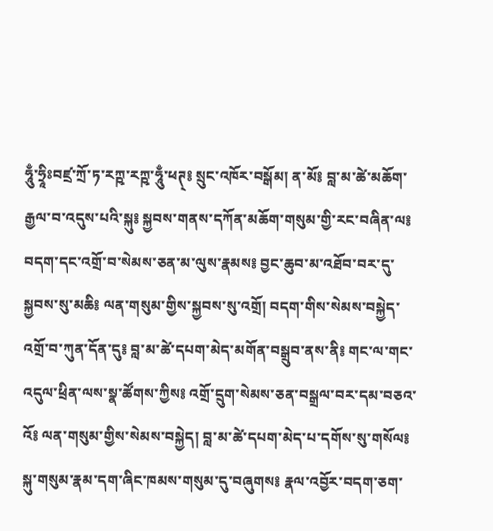ཧཱུྃ་ཧྲཱིཿབཛྲ་ཀྲོ་ཏ་རཀྵ་རཀྵ་ཧཱུྃ་ཕཊ྄༔ སྲུང་འཁོར་བསྒོམ། ན་མོ༔ བླ་མ་ཚེ་མཆོག་རྒྱལ་བ་འདུས་པའི་སྐུ༔ སྐྱབས་གནས་དཀོན་མཆོག་གསུམ་གྱི་རང་བཞིན་ལ༔ བདག་དང་འགྲོ་བ་སེམས་ཅན་མ་ལུས་རྣམས༔ བྱང་ཆུབ་མ་འཐོབ་བར་དུ་སྐྱབས་སུ་མཆི༔ ལན་གསུམ་གྱིས་སྐྱབས་སུ་འགྲོ། བདག་གིས་སེམས་བསྐྱེད་འགྲོ་བ་ཀུན་དོན་དུ༔ བླ་མ་ཚེ་དཔག་མེད་མགོན་བསྒྲུབ་ནས་ནི༔ གང་ལ་གང་འདུལ་ཕྲིན་ལས་སྣ་ཚོགས་ཀྱིས༔ འགྲོ་དྲུག་སེམས་ཅན་བསྒྲལ་བར་དམ་བཅའ་འོ༔ ལན་གསུམ་གྱིས་སེམས་བསྐྱེད། བླ་མ་ཚེ་དཔག་མེད་པ་དགོས་སུ་གསོལ༔ སྐུ་གསུམ་རྣམ་དག་ཞིང་ཁམས་གསུམ་དུ་བཞུགས༔ རྣལ་འབྱོར་བདག་ཅག་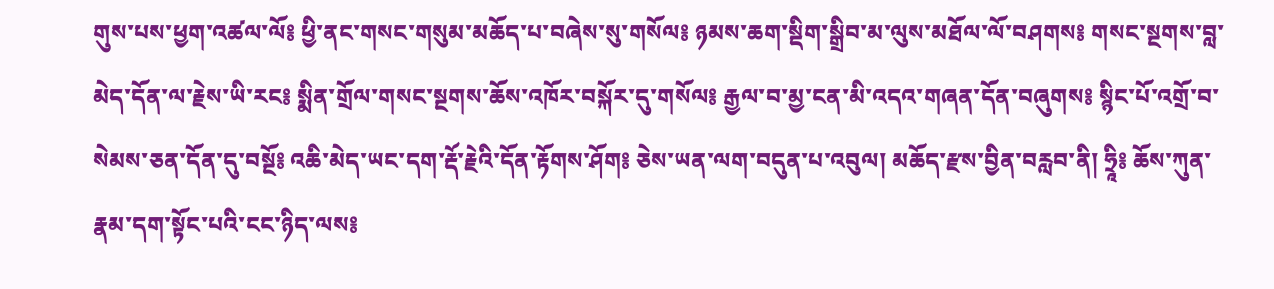གུས་པས་ཕྱག་འཚལ་ལོ༔ ཕྱི་ནང་གསང་གསུམ་མཆོད་པ་བཞེས་སུ་གསོལ༔ ཉམས་ཆག་སྡིག་སྒྲིབ་མ་ལུས་མཐོལ་ལོ་བཤགས༔ གསང་སྔགས་བླ་མེད་དོན་ལ་རྗེས་ཡི་རང༔ སྨིན་གྲོལ་གསང་སྔགས་ཆོས་འཁོར་བསྐོར་དུ་གསོལ༔ རྒྱལ་བ་མྱ་ངན་མི་འདའ་གཞན་དོན་བཞུགས༔ སྙིང་པོ་འགྲོ་བ་སེམས་ཅན་དོན་དུ་བསྔོ༔ འཆི་མེད་ཡང་དག་རྡོ་རྗེའི་དོན་རྟོགས་ཤོག༔ ཅེས་ཡན་ལག་བདུན་པ་འབུལ། མཆོད་རྫས་བྱིན་བརླབ་ནི། ཧྲཱི༔ ཆོས་ཀུན་རྣམ་དག་སྟོང་པའི་ངང་ཉིད་ལས༔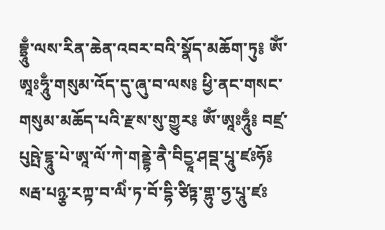བྷྲཱུྃ་ལས་རིན་ཆེན་འབར་བའི་སྣོད་མཆོག་ཏུ༔ ཨོཾ་ཨཱཿཧཱུྃ་གསུམ་འོད་དུ་ཞུ་བ་ལས༔ ཕྱི་ནང་གསང་གསུམ་མཆོད་པའི་རྫས་སུ་གྱུར༔ ཨོཾ་ཨཱཿཧཱུྃ༔ བཛྲ་པུཥྤེ་དྷཱུ་པེ་ཨཱ་ལོ་ཀེ་གནྡྷེ་ནཻ་བིདྱཱ་ཤབྡ་པཱུ་ཛཿཧོ༔ སརྦ་པཉྩ་རཀྟ་བ་ལིཾ་ཏ་བོ་དྷི་ཙིཏྟ་གྷུ་ཧྱ་པཱུ་ཛཿ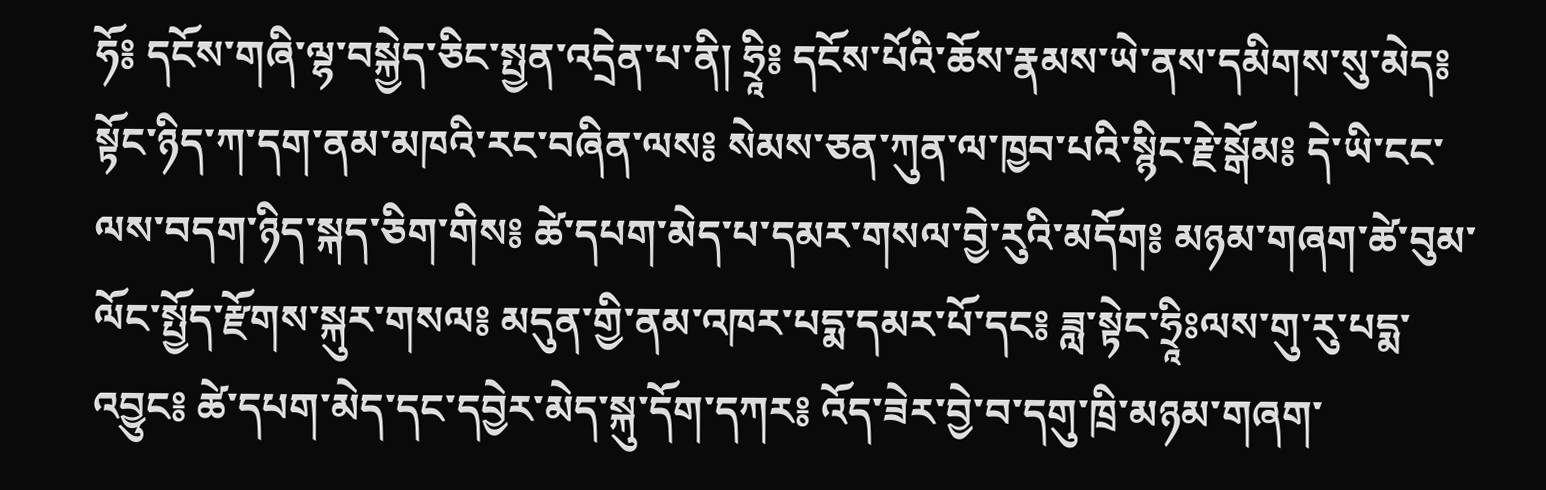ཧོ༔ དངོས་གཞི་ལྷ་བསྐྱེད་ཅིང་སྤྱན་འདྲེན་པ་ནི། ཧྲཱི༔ དངོས་པོའི་ཆོས་རྣམས་ཡེ་ནས་དམིགས་སུ་མེད༔ སྟོང་ཉིད་ཀ་དག་ནམ་མཁའི་རང་བཞིན་ལས༔ སེམས་ཅན་ཀུན་ལ་ཁྱབ་པའི་སྙིང་རྗེ་སྒོམ༔ དེ་ཡི་ངང་ལས་བདག་ཉིད་སྐད་ཅིག་གིས༔ ཚེ་དཔག་མེད་པ་དམར་གསལ་བྱེ་རུའི་མདོག༔ མཉམ་གཞག་ཚེ་བུམ་ལོང་སྤྱོད་རྫོགས་སྐུར་གསལ༔ མདུན་གྱི་ནམ་འཁར་པདྨ་དམར་པོ་དང༔ ཟླ་སྟེང་ཧྲཱིཿལས་གུ་རུ་པདྨ་འབྱུང༔ ཚེ་དཔག་མེད་དང་དབྱེར་མེད་སྐུ་དོག་དཀར༔ འོད་ཟེར་བྱེ་བ་དགུ་ཁྲི་མཉམ་གཞག་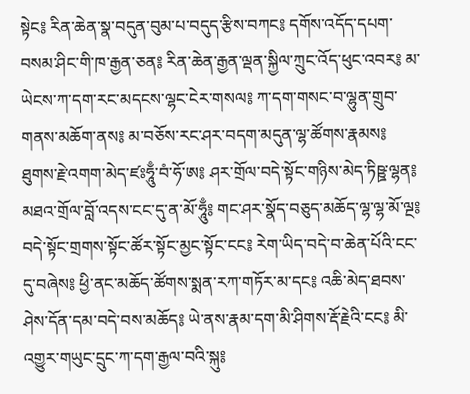སྟེང༔ རིན་ཆེན་སྣ་བདུན་བུམ་པ་བདུད་རྩིས་བཀང༔ དགོས་འདོད་དཔག་བསམ་ཤིང་གི་ཁ་རྒྱན་ཅན༔ རིན་ཆེན་རྒྱན་ལྡན་སྐྱིལ་ཀྲུང་འོད་ཕུང་འབར༔ མ་ཡེངས་ཀ་དག་རང་མདངས་ལྷང་ངེར་གསལ༔ ཀ་དག་གསང་བ་ལྷུན་གྲུབ་གནས་མཆོག་ནས༔ མ་བཅོས་རང་ཤར་བདག་མདུན་ལྷ་ཚོགས་རྣམས༔ ཐུགས་རྗེ་འགག་མེད་ཛཿཧཱུྃ་བཾ་ཧོ་ཨ༔ ཤར་གྲོལ་བདེ་སྟོང་གཉིས་མེད་ཏིཥྛ་ལྷན༔ མཐའ་གྲོལ་བློ་འདས་ངང་དུ་ན་མོ་ཧཱུྃ༔ གང་ཤར་སྣོད་བཅུད་མཆོད་ལྷ་ལྷ་མོ་ལྔ༔ བདེ་སྟོང་གྲགས་སྟོང་ཚོར་སྟོང་མྱང་སྟོང་ངང༔ རེག་ཡིད་བདེ་བ་ཆེན་པོའི་ངང་དུ་བཞེས༔ ཕྱི་ནང་མཆོད་ཚོགས་སྨན་རཀ་གཏོར་མ་དང༔ འཆི་མེད་ཐབས་ཤེས་དོན་དམ་བདེ་བས་མཆོད༔ ཡེ་ནས་རྣམ་དག་མི་ཤིགས་རྡོ་རྗེའི་ངང༔ མི་འགྱུར་གཡུང་དྲུང་ཀ་དག་རྒྱལ་བའི་སྐུ༔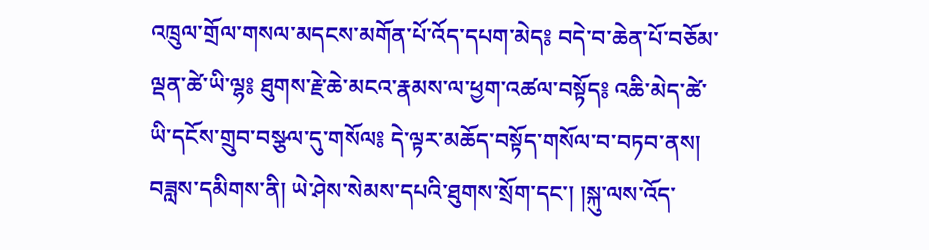འཁྲུལ་གྲོལ་གསལ་མདངས་མགོན་པོ་འོད་དཔག་མེད༔ བདེ་བ་ཆེན་པོ་བཅོམ་ལྡན་ཚེ་ཡི་ལྷ༔ ཐུགས་རྗེ་ཆེ་མངའ་རྣམས་ལ་ཕྱག་འཚལ་བསྟོད༔ འཆི་མེད་ཚེ་ཡི་དངོས་གྲུབ་བསྩལ་དུ་གསོལ༔ དེ་ལྟར་མཆོད་བསྟོད་གསོལ་བ་བཏབ་ནས། བཟླས་དམིགས་ནི། ཡེ་ཤེས་སེམས་དཔའི་ཐུགས་སྲོག་དང་། །སྐུ་ལས་འོད་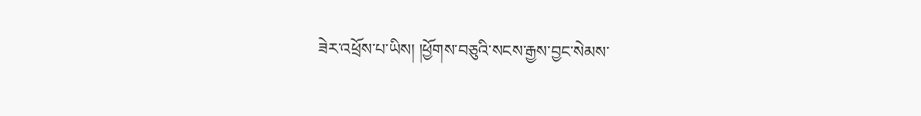ཟེར་འཕྲོས་པ་ཡིས། །ཕྱོགས་བཅུའི་སངས་རྒྱས་བྱང་སེམས་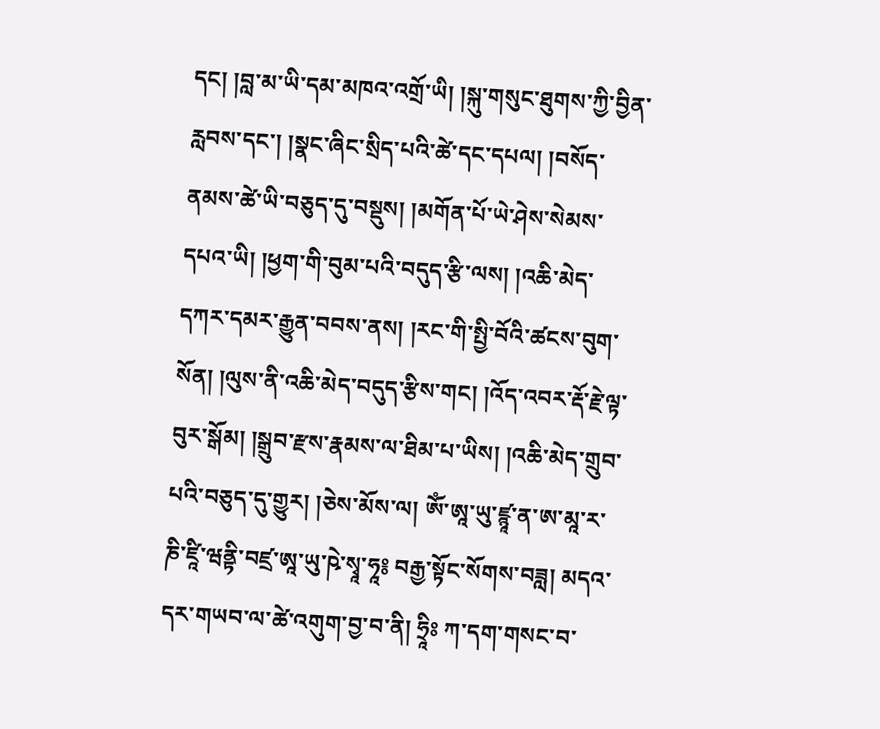དང། །བླ་མ་ཡི་དམ་མཁའ་འགྲོ་ཡི། །སྐུ་གསུང་ཐུགས་ཀྱི་བྱིན་རླབས་དང་། །སྣང་ཞིང་སྲིད་པའི་ཚེ་དང་དཔལ། །བསོད་ནམས་ཚེ་ཡི་བཅུད་དུ་བསྡུས། །མགོན་པོ་ཡེ་ཤེས་སེམས་དཔའ་ཡི། །ཕྱག་གི་བུམ་པའི་བདུད་རྩི་ལས། །འཆི་མེད་དཀར་དམར་རྒྱུན་བབས་ནས། །རང་གི་སྤྱི་བོའི་ཚངས་བུག་སོན། །ལུས་ནི་འཆི་མེད་བདུད་རྩིས་གང། །འོད་འབར་རྡོ་རྗེ་ལྟ་བུར་སྒོམ། །སྒྲུབ་རྫས་རྣམས་ལ་ཐིམ་པ་ཡིས། །འཆི་མེད་གྲུབ་པའི་བཅུད་དུ་གྱུར། །ཅེས་མོས་ལ། ཨོཾ་ཨཱ་ཡུ་ཛྙཱ་ན་ཨ་མཱ་ར་ཎི་ཛཱི་ཝནྟི་བཛྲ་ཨཱ་ཡུ་ཥེ་སྭཱ་ཧཱ༔ བརྒྱ་སྟོང་སོགས་བཟླ། མདའ་དར་གཡབ་ལ་ཚེ་འགུག་བྱ་བ་ནི། ཧྲཱིཿ ཀ་དག་གསང་བ་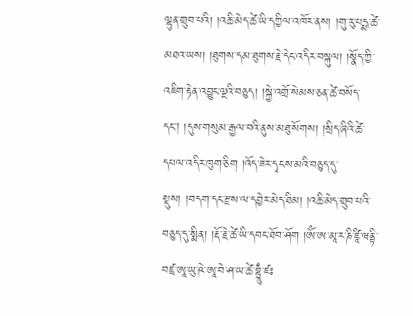ལྷུན་གྲུབ་པའི། །འཆི་མེད་ཚེ་ཡི་དཀྱིལ་འཁོར་ནས། །གུ་རུ་པདྨ་ཚེ་མཐའ་ཡས། །ཐུགས་དམ་ཐུགས་རྗེ་དེང་འདིར་བསྐུལ། །སྣོད་ཀྱི་འཇིག་རྟེན་འབྱུང་ལྔའི་བཅུད། །སྐྱེ་འགྲོ་སེམས་ཅན་ཚེ་བསོད་དང། །དུས་གསུམ་རྒྱལ་བའི་ནུས་མཐུ་སོགས། །སྲིད་ཞིའི་ཚེ་དཔལ་འདིར་ཁུག་ཅིག །འོད་ཟེར་དྭངས་མའི་བཅུད་དུ་སྡུས། །བདག་དང་རྫས་ལ་དབྱེར་མེད་ཐིམ། །འཆི་མེད་གྲུབ་པའི་བཅུད་དུ་སྨིན། །རྡོ་རྗེ་ཚེ་ཡི་དབང་ཐོབ་ཤོག །ཨོཾ་ཨ་མཱ་ར་ཎི་ཛཱི་ཝནྟི་བཛྲ་ཨཱ་ཡུ་ཥེ་ཨཱ་བེ་ཤ་ཡ་ཚེ་བྷྲཱུྃ་ཛཿ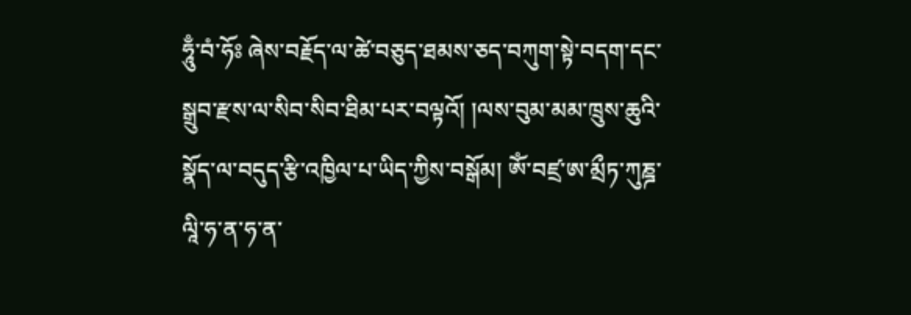ཧཱུྃ་བཾ་ཧོཿ ཞེས་བརྗོད་ལ་ཚེ་བཅུད་ཐམས་ཅད་བཀུག་སྟེ་བདག་དང་སྒྲུབ་རྫས་ལ་སིབ་སིབ་ཐིམ་པར་བལྟའོ། །ལས་བུམ་མམ་ཁྲུས་ཆུའི་སྣོད་ལ་བདུད་རྩི་འཁྱིལ་པ་ཡིད་ཀྱིས་བསྒོམ། ཨོཾ་བཛྲ་ཨ་མྲྀཏ་ཀུཎྜ་ལཱི་ཧ་ན་ཧ་ན་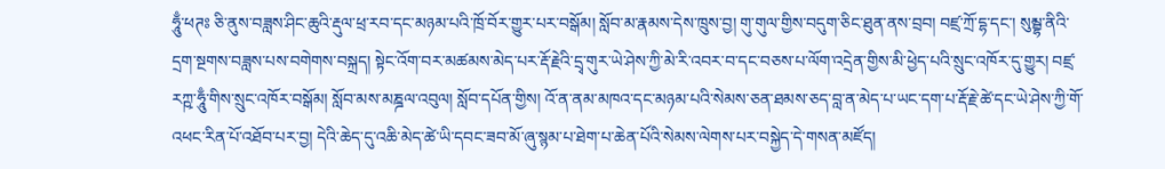ཧཱུྃ་ཕཊཿ ཅི་ནུས་བཟླས་ཤིང་ཆུའི་རྡུལ་ཕྲ་རབ་དང་མཉམ་པའི་ཁྲོ་བོར་གྱུར་པར་བསྒོམ། སློབ་མ་རྣམས་དེས་ཁྲུས་བྱ། གུ་གུལ་གྱིས་བདུག་ཅིང་ཐུན་ནས་བྲབ། བཛྲ་ཀྲོ་དྷ་དང་། སུམྦྷ་ནིའི་དྲག་སྔགས་བཟླས་པས་བགེགས་བསྐྲད། སྟེང་འོག་བར་མཚམས་མེད་པར་རྡོ་རྗེའི་དྲྭ་གུར་ཡེ་ཤེས་ཀྱི་མེ་རི་འབར་བ་དང་བཅས་པ་ལོག་འདྲེན་གྱིས་མི་ཕྱེད་པའི་སྲུང་འཁོར་དུ་གྱུར། བཛྲ་རཀྵ་ཧཱུྃ་གིས་སྲུང་འཁོར་བསྒོམ། སློབ་མས་མཎྜལ་འབུལ། སློབ་དཔོན་གྱིས། འོ་ན་ནམ་མཁའ་དང་མཉམ་པའི་སེམས་ཅན་ཐམས་ཅད་བླ་ན་མེད་པ་ཡང་དག་པ་རྡོ་རྗེ་ཚེ་དང་ཡེ་ཤེས་ཀྱི་གོ་འཕང་རིན་པོ་འཐོབ་པར་བྱ། དེའི་ཆེད་དུ་འཆི་མེད་ཚེ་ཡི་དབང་ཟབ་མོ་ཞུ་སྙམ་པ་ཐེག་པ་ཆེན་པོའི་སེམས་ལེགས་པར་བསྐྱེད་དེ་གསན་མཛོད།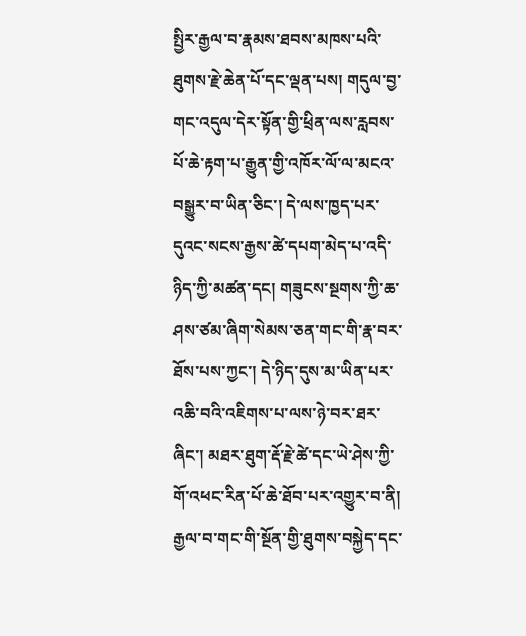སྤྱིར་རྒྱལ་བ་རྣམས་ཐབས་མཁས་པའི་ཐུགས་རྗེ་ཆེན་པོ་དང་ལྡན་པས། གདུལ་བྱ་གང་འདུལ་དེར་སྟོན་གྱི་ཕྲིན་ལས་རླབས་པོ་ཆེ་རྟག་པ་རྒྱུན་གྱི་འཁོར་ལོ་ལ་མངའ་བསྒྱུར་བ་ཡིན་ཅིང་། དེ་ལས་ཁྱད་པར་དུའང་སངས་རྒྱས་ཚེ་དཔག་མེད་པ་འདི་ཉིད་ཀྱི་མཚན་དང། གཟུངས་སྔགས་ཀྱི་ཆ་ཤས་ཙམ་ཞིག་སེམས་ཅན་གང་གི་རྣ་བར་ཐོས་པས་ཀྱང་། དེ་ཉིད་དུས་མ་ཡིན་པར་འཆི་བའི་འཇིགས་པ་ལས་ཉེ་བར་ཐར་ཞིང་། མཐར་ཐུག་རྡོ་རྗེ་ཚེ་དང་ཡེ་ཤེས་ཀྱི་གོ་འཕང་རིན་པོ་ཆེ་ཐོབ་པར་འགྱུར་བ་ནི། རྒྱལ་བ་གང་གི་སྔོན་གྱི་ཐུགས་བསྐྱེད་དང་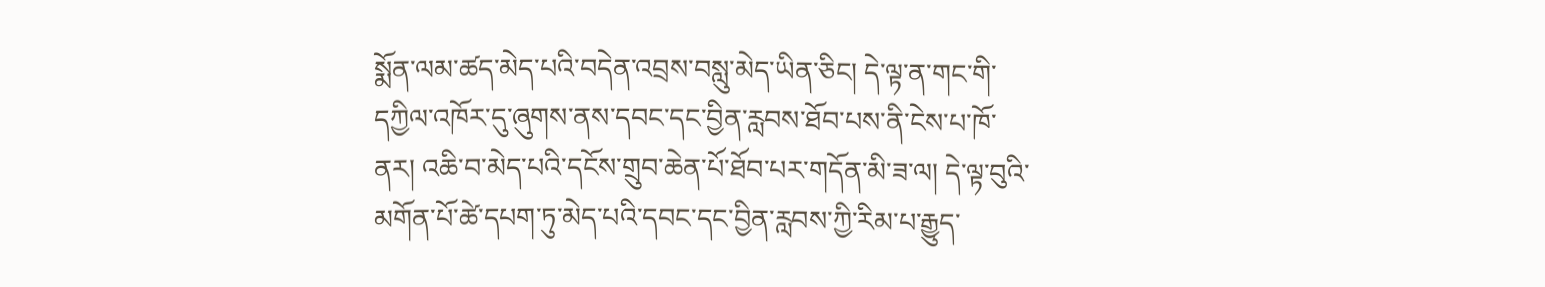སྨོན་ལམ་ཚད་མེད་པའི་བདེན་འབྲས་བསླུ་མེད་ཡིན་ཅིང། དེ་ལྟ་ན་གང་གི་དཀྱིལ་འཁོར་དུ་ཞུགས་ནས་དབང་དང་བྱིན་རླབས་ཐོབ་པས་ནི་ངེས་པ་ཁོ་ནར། འཆི་བ་མེད་པའི་དངོས་གྲུབ་ཆེན་པོ་ཐོབ་པར་གདོན་མི་ཟ་ལ། དེ་ལྟ་བུའི་མགོན་པོ་ཚེ་དཔག་ཏུ་མེད་པའི་དབང་དང་བྱིན་རླབས་ཀྱི་རིམ་པ་རྒྱུད་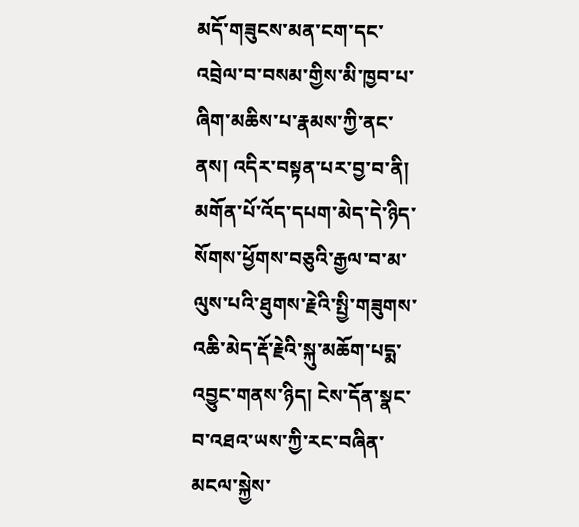མདོ་གཟུངས་མན་ངག་དང་འབྲེལ་བ་བསམ་གྱིས་མི་ཁྱབ་པ་ཞིག་མཆིས་པ་རྣམས་ཀྱི་ནང་ནས། འདིར་བསྟན་པར་བྱ་བ་ནི། མགོན་པོ་འོད་དཔག་མེད་དེ་ཉིད་སོགས་ཕྱོགས་བཅུའི་རྒྱལ་བ་མ་ལུས་པའི་ཐུགས་རྗེའི་སྤྱི་གཟུགས་འཆི་མེད་རྡོ་རྗེའི་སྐུ་མཆོག་པདྨ་འབྱུང་གནས་ཉིད། ངེས་དོན་སྣང་བ་འཐའ་ཡས་ཀྱི་རང་བཞིན་མངལ་སྐྱེས་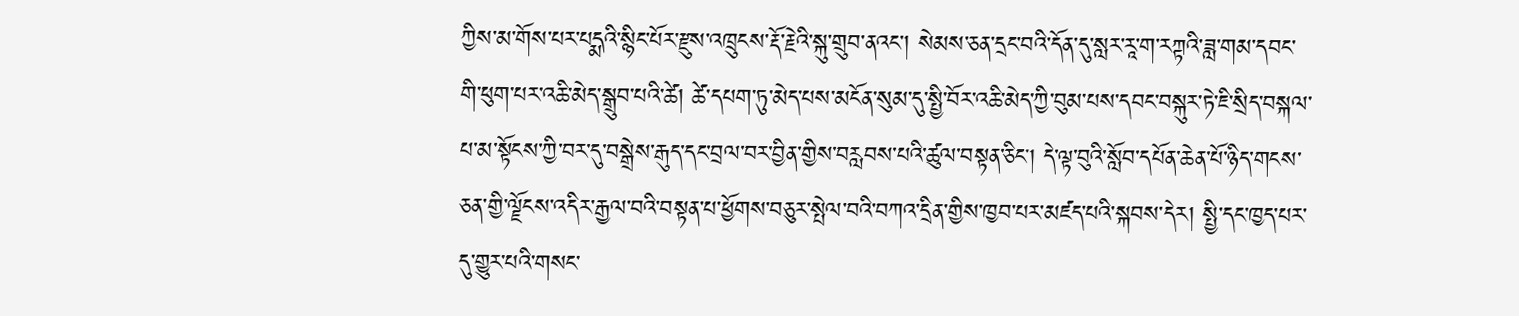ཀྱིས་མ་གོས་པར་པདྨའི་སྙིང་པོར་རྫུས་འཁྲུངས་རྡོ་རྗེའི་སྐུ་གྲུབ་ནའང་། སེམས་ཅན་དྲང་བའི་དོན་དུ་སླར་རཱ་ག་རཀྟའི་ཟླ་གམ་དབང་གི་ཕུག་པར་འཆི་མེད་སྒྲུབ་པའི་ཚེ། ཚེ་དཔག་ཏུ་མེད་པས་མངོན་སུམ་དུ་སྤྱི་བོར་འཆི་མེད་ཀྱི་བུམ་པས་དབང་བསྐུར་ཏེ་ཇི་སྲིད་བསྐལ་པ་མ་སྟོངས་ཀྱི་བར་དུ་བསྒྲེས་རྒུད་དང་བྲལ་བར་བྱིན་གྱིས་བརླབས་པའི་ཚུལ་བསྟན་ཅིང། དེ་ལྟ་བུའི་སློབ་དཔོན་ཆེན་པོ་ཉིད་གངས་ཅན་གྱི་ལྗོངས་འདིར་རྒྱལ་བའི་བསྟན་པ་ཕྱོགས་བཅུར་སྤེལ་བའི་བཀའ་དྲིན་གྱིས་ཁྱབ་པར་མཛད་པའི་སྐབས་དེར། སྤྱི་དང་ཁྱད་པར་དུ་གྱུར་པའི་གསང་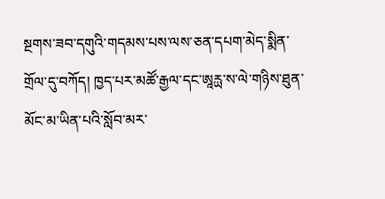སྔགས་ཟབ་དགུའི་གདམས་པས་ལས་ཅན་དཔག་མེད་སྨིན་གྲོལ་དུ་བཀོད། ཁྱད་པར་མཚོ་རྒྱལ་དང་ཨཱརྻ་ས་ལེ་གཉིས་ཐུན་མོང་མ་ཡིན་པའི་སློབ་མར་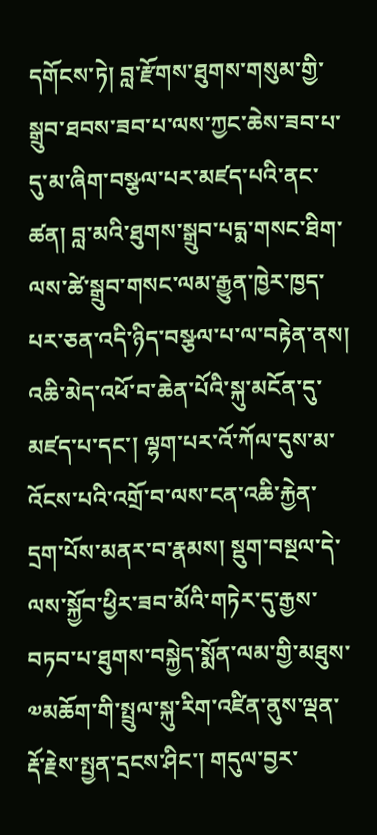དགོངས་ཏེ། བླ་རྫོགས་ཐུགས་གསུམ་གྱི་སྒྲུབ་ཐབས་ཟབ་པ་ལས་ཀྱང་ཆེས་ཟབ་པ་དུ་མ་ཞིག་བསྩལ་པར་མཛད་པའི་ནང་ཚན། བླ་མའི་ཐུགས་སྒྲུབ་པདྨ་གསང་ཐིག་ལས་ཚེ་སྒྲུབ་གསང་ལམ་རྒྱུན་ཁྱེར་ཁྱད་པར་ཅན་འདི་ཉིད་བསྩལ་པ་ལ་བརྟེན་ནས། འཆི་མེད་འཕོ་བ་ཆེན་པོའི་སྐུ་མངོན་དུ་མཛད་པ་དང་། ལྷག་པར་འོ་ཀོལ་དུས་མ་འོངས་པའི་འགྲོ་བ་ལས་ངན་འཆི་རྐྱེན་དྲག་པོས་མནར་བ་རྣམས། སྡུག་བསྔལ་དེ་ལས་སྐྱོབ་ཕྱིར་ཟབ་མོའི་གཏེར་དུ་རྒྱས་བཏབ་པ་ཐུགས་བསྐྱེད་སྨོན་ལམ་གྱི་མཐུས་༧མཆོག་གི་སྤྲུལ་སྐུ་རིག་འཛིན་ནུས་ལྡན་རྡོ་རྗེས་སྤྱན་དྲངས་ཤིང་། གདུལ་བྱར་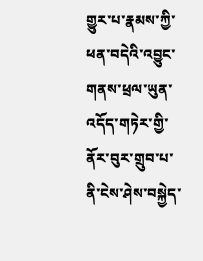གྱུར་པ་རྣམས་ཀྱི་ཕན་བདེའི་འབྱུང་གནས་ཕྲལ་ཡུན་འདོད་གཏེར་གྱི་ནོར་བུར་གྲུབ་པ་ནི་ངེས་ཤེས་བསྐྱེད་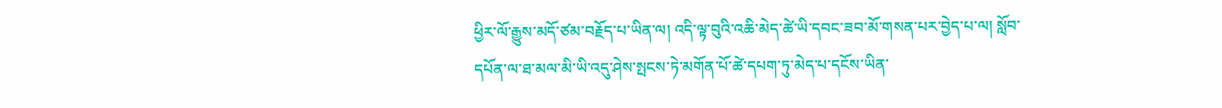ཕྱིར་ལོ་རྒྱུས་མདོ་ཙམ་བརྗོད་པ་ཡིན་ལ། འདི་ལྟ་བུའི་འཆི་མེད་ཚེ་ཡི་དབང་ཟབ་མོ་གསན་པར་བྱེད་པ་ལ། སློབ་དཔོན་ལ་ཐ་མལ་མི་ཡི་འདུ་ཤེས་སྤངས་ཏེ་མགོན་པོ་ཚེ་དཔག་ཏུ་མེད་པ་དངོས་ཡིན་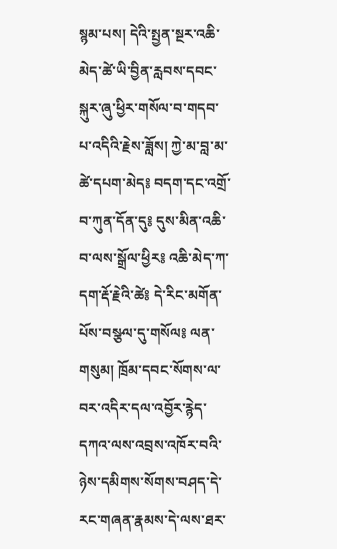སྙམ་པས། དེའི་སྤྱན་སྔར་འཆི་མེད་ཚེ་ཡི་བྱིན་རླབས་དབང་སྐུར་ཞུ་ཕྱིར་གསོལ་བ་གདབ་པ་འདིའི་རྗེས་ཟློས། ཀྱེ་མ་བླ་མ་ཚེ་དཔག་མེད༔ བདག་དང་འགྲོ་བ་ཀུན་དོན་དུ༔ དུས་མིན་འཆི་བ་ལས་སྒྲོལ་ཕྱིར༔ འཆི་མེད་ཀ་དག་རྡོ་རྗེའི་ཚེ༔ དེ་རིང་མགོན་པོས་བསྩལ་དུ་གསོལ༔ ལན་གསུམ། ཁྲོམ་དབང་སོགས་ལ་བར་འདིར་དལ་འབྱོར་རྙེད་དཀའ་ལས་འབྲས་འཁོར་བའི་ཉེས་དམིགས་སོགས་བཤད་དེ་རང་གཞན་རྣམས་དེ་ལས་ཐར་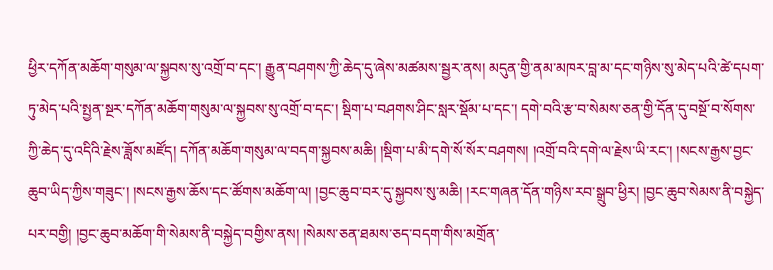ཕྱིར་དཀོན་མཆོག་གསུམ་ལ་སྐྱབས་སུ་འགྲོ་བ་དང་། རྒྱུན་བཤགས་ཀྱི་ཆེད་དུ་ཞེས་མཚམས་སྦྱར་ནས། མདུན་གྱི་ནམ་མཁར་བླ་མ་དང་གཉིས་སུ་མེད་པའི་ཚེ་དཔག་ཏུ་མེད་པའི་སྤྱན་སྔར་དཀོན་མཆོག་གསུམ་ལ་སྐྱབས་སུ་འགྲོ་བ་དང་། སྡིག་པ་བཤགས་ཤིང་སླར་སྡོམ་པ་དང་། དགེ་བའི་རྩ་བ་སེམས་ཅན་གྱི་དོན་དུ་བསྔོ་བ་སོགས་ཀྱི་ཆེད་དུ་འདིའི་རྗེས་ཟློས་མཛོད། དཀོན་མཆོག་གསུམ་ལ་བདག་སྐྱབས་མཆི། །སྡིག་པ་མི་དགེ་སོ་སོར་བཤགས། །འགྲོ་བའི་དགེ་ལ་རྗེས་ཡི་རང་། །སངས་རྒྱས་བྱང་ཆུབ་ཡིད་ཀྱིས་གཟུང་། །སངས་རྒྱས་ཆོས་དང་ཚོགས་མཆོག་ལ། །བྱང་ཆུབ་བར་དུ་སྐྱབས་སུ་མཆི། །རང་གཞན་དོན་གཉིས་རབ་སྒྲུབ་ཕྱིར། །བྱང་ཆུབ་སེམས་ནི་བསྐྱེད་པར་བགྱི། །བྱང་ཆུབ་མཆོག་གི་སེམས་ནི་བསྐྱེད་བགྱིས་ནས། །སེམས་ཅན་ཐམས་ཅད་བདག་གིས་མགྲོན་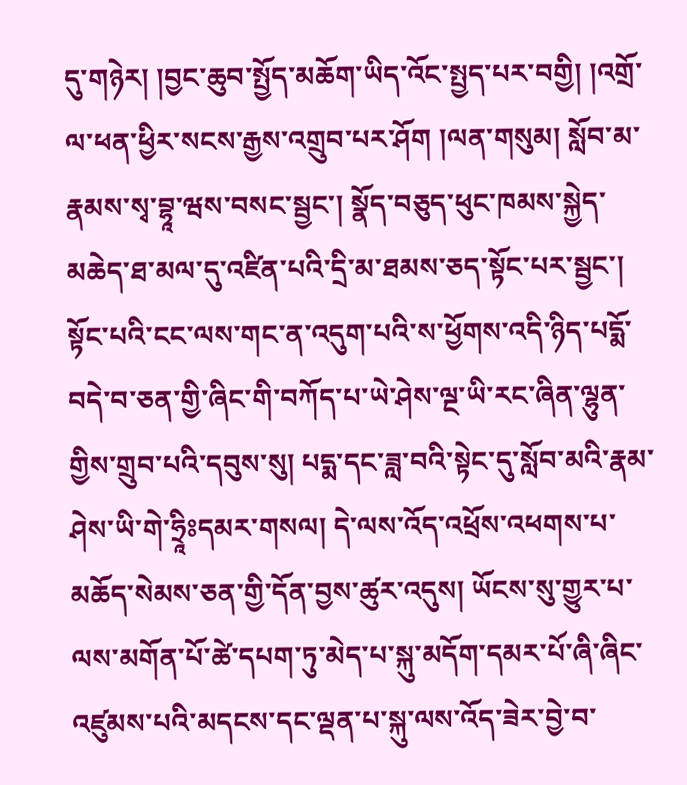དུ་གཉེར། །བྱང་ཆུབ་སྤྱོད་མཆོག་ཡིད་འོང་སྤྱད་པར་བགྱི། །འགྲོ་ལ་ཕན་ཕྱིར་སངས་རྒྱས་འགྲུབ་པར་ཤོག །ལན་གསུམ། སློབ་མ་རྣམས་སྭ་བྷཱ་ཝས་བསང་སྦྱང་། སྣོད་བཅུད་ཕུང་ཁམས་སྐྱེད་མཆེད་ཐ་མལ་དུ་འཛིན་པའི་དྲི་མ་ཐམས་ཅད་སྟོང་པར་སྦྱང་། སྟོང་པའི་ངང་ལས་གང་ན་འདུག་པའི་ས་ཕྱོགས་འདི་ཉིད་པདྨོ་བདེ་བ་ཅན་གྱི་ཞིང་གི་བཀོད་པ་ཡེ་ཤེས་ལྔ་ཡི་རང་ཞིན་ལྷུན་གྱིས་གྲུབ་པའི་དབུས་སུ། པདྨ་དང་ཟླ་བའི་སྟེང་དུ་སློབ་མའི་རྣམ་ཤེས་ཡི་གེ་ཧྲཱིཿདམར་གསལ། དེ་ལས་འོད་འཕྲོས་འཕགས་པ་མཆོད་སེམས་ཅན་གྱི་དོན་བྱས་ཚུར་འདུས། ཡོངས་སུ་གྱུར་པ་ལས་མགོན་པོ་ཚེ་དཔག་ཏུ་མེད་པ་སྐུ་མདོག་དམར་པོ་ཞི་ཞིང་འཛུམས་པའི་མདངས་དང་ལྡན་པ་སྐུ་ལས་འོད་ཟེར་བྱེ་བ་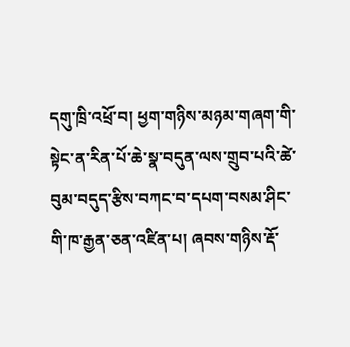དགུ་ཁྲི་འཕྲོ་བ། ཕྱག་གཉིས་མཉམ་གཞག་གི་སྟེང་ན་རིན་པོ་ཆེ་སྣ་བདུན་ལས་གྲུབ་པའི་ཚེ་བུམ་བདུད་རྩིས་བཀང་བ་དཔག་བསམ་ཤིང་གི་ཁ་རྒྱན་ཅན་འཛིན་པ། ཞབས་གཉིས་རྡོ་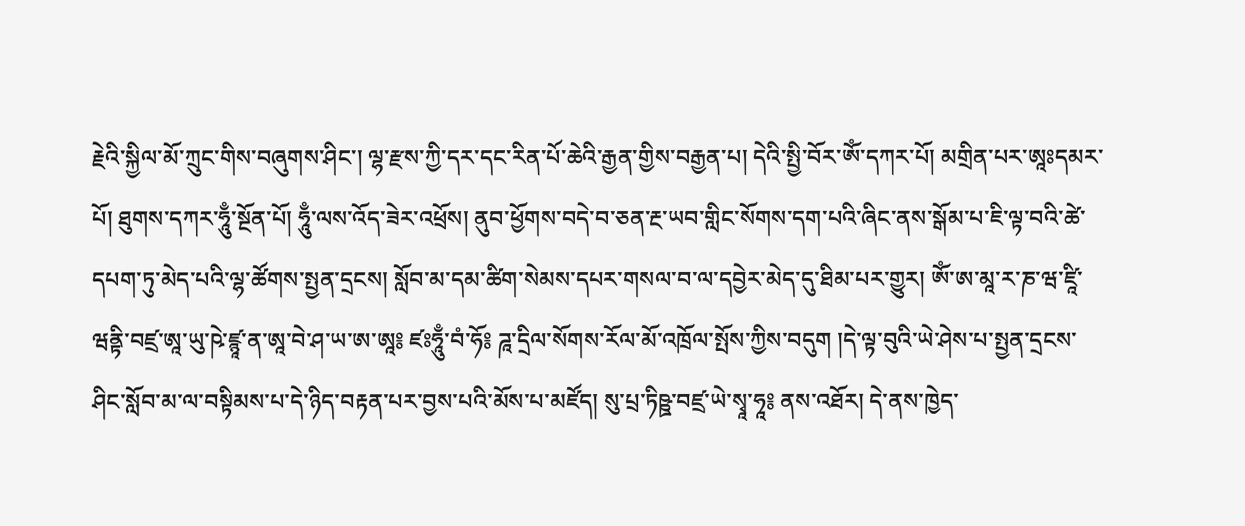རྗེའི་སྐྱིལ་མོ་ཀྲུང་གིས་བཞུགས་ཤིང་། ལྷ་རྫས་ཀྱི་དར་དང་རིན་པོ་ཆེའི་རྒྱན་གྱིས་བརྒྱན་པ། དེའི་སྤྱི་བོར་ཨོཾ་དཀར་པོ། མགྲིན་པར་ཨཱཿདམར་པོ། ཐུགས་དཀར་ཧཱུྃ་སྔོན་པོ། ཧཱུྃ་ལས་འོད་ཟེར་འཕྲོས། ནུབ་ཕྱོགས་བདེ་བ་ཅན་རྔ་ཡབ་གླིང་སོགས་དག་པའི་ཞིང་ནས་སྒོམ་པ་ཇི་ལྟ་བའི་ཚེ་དཔག་ཏུ་མེད་པའི་ལྷ་ཚོགས་སྤྱན་དྲངས། སློབ་མ་དམ་ཚིག་སེམས་དཔར་གསལ་བ་ལ་དབྱེར་མེད་དུ་ཐིམ་པར་གྱུར། ཨོཾ་ཨ་མཱ་ར་ཎ་ཝ་ཛཱི་ཝནྟི་བཛྲ་ཨཱ་ཡུ་ཥེ་ཛྙཱ་ན་ཨཱ་བེ་ཤ་ཡ་ཨ་ཨཱ༔ ཛཿཧཱུྃ་བཾ་ཧོ༔ ཌཱ་དྲིལ་སོགས་རོལ་མོ་འཁྲོལ་སྤོས་ཀྱིས་བདུག །དེ་ལྟ་བུའི་ཡེ་ཤེས་པ་སྤྱན་དྲངས་ཤིང་སློབ་མ་ལ་བསྟིམས་པ་དེ་ཉིད་བརྟན་པར་བྱས་པའི་མོས་པ་མཛོད། སུ་པྲ་ཏིཥྛ་བཛྲ་ཡེ་སྭཱ་ཧཱ༔ ནས་འཐོར། དེ་ནས་ཁྱེད་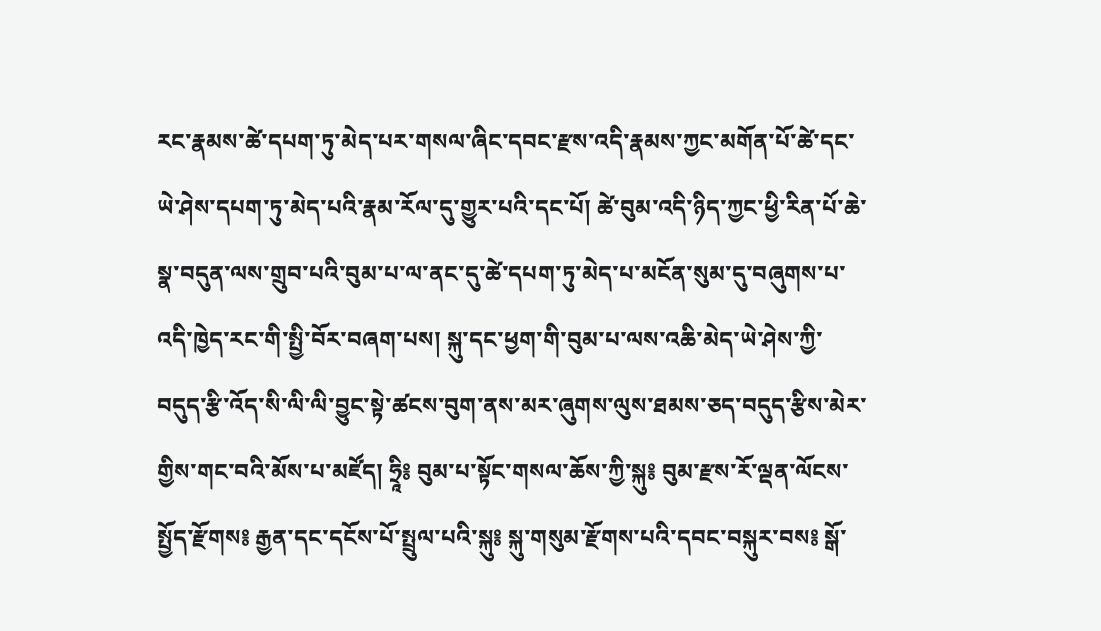རང་རྣམས་ཚེ་དཔག་ཏུ་མེད་པར་གསལ་ཞིང་དབང་རྫས་འདི་རྣམས་ཀྱང་མགོན་པོ་ཚེ་དང་ཡེ་ཤེས་དཔག་ཏུ་མེད་པའི་རྣམ་རོལ་དུ་གྱུར་པའི་དང་པོ། ཚེ་བུམ་འདི་ཉིད་ཀྱང་ཕྱི་རིན་པོ་ཆེ་སྣ་བདུན་ལས་གྲུབ་པའི་བུམ་པ་ལ་ནང་དུ་ཚེ་དཔག་ཏུ་མེད་པ་མངོན་སུམ་དུ་བཞུགས་པ་འདི་ཁྱེད་རང་གི་སྤྱི་བོར་བཞག་པས། སྐུ་དང་ཕྱག་གི་བུམ་པ་ལས་འཆི་མེད་ཡེ་ཤེས་ཀྱི་བདུད་རྩི་འོད་སི་ལི་ལི་བྱུང་སྟེ་ཚངས་བུག་ནས་མར་ཞུགས་ལུས་ཐམས་ཅད་བདུད་རྩིས་མེར་གྱིས་གང་བའི་མོས་པ་མཛོད། ཧྲཱི༔ བུམ་པ་སྟོང་གསལ་ཆོས་ཀྱི་སྐུ༔ བུམ་རྫས་རོ་ལྡན་ལོངས་སྤྱོད་རྫོགས༔ རྒྱན་དང་དངོས་པོ་སྤྲུལ་པའི་སྐུ༔ སྐུ་གསུམ་རྫོགས་པའི་དབང་བསྐུར་བས༔ སྒོ་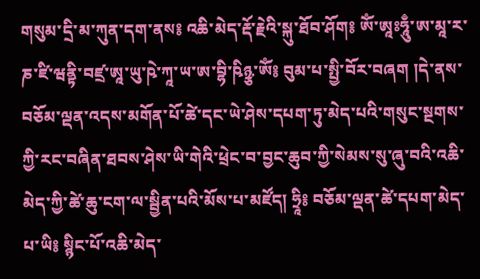གསུམ་དྲི་མ་ཀུན་དག་ནས༔ འཆི་མེད་རྡོ་རྗེའི་སྐུ་ཐོབ་ཤོག༔ ཨོཾ་ཨཱཿཧཱུྃ་ཨ་མཱ་ར་ཎ་ཛི་ཝནྟི་བཛྲ་ཨཱ་ཡུ་ཥེ་ཀཱ་ཡ་ཨ་བྷི་ཥིཉྩ་ཨོཾ༔ བུམ་པ་སྤྱི་བོར་བཞག །དེ་ནས་བཅོམ་ལྡན་འདས་མགོན་པོ་ཚེ་དང་ཡེ་ཤེས་དཔག་ཏུ་མེད་པའི་གསུང་སྔགས་ཀྱི་རང་བཞིན་ཐབས་ཤེས་ཡི་གེའི་ཕྲེང་བ་བྱང་ཆུབ་ཀྱི་སེམས་སུ་ཞུ་བའི་འཆི་མེད་ཀྱི་ཚེ་ཆུ་ངག་ལ་སྦྱིན་པའི་མོས་པ་མཛོད། ཧྲཱི༔ བཅོམ་ལྡན་ཚེ་དཔག་མེད་པ་ཡི༔ སྙིང་པོ་འཆི་མེད་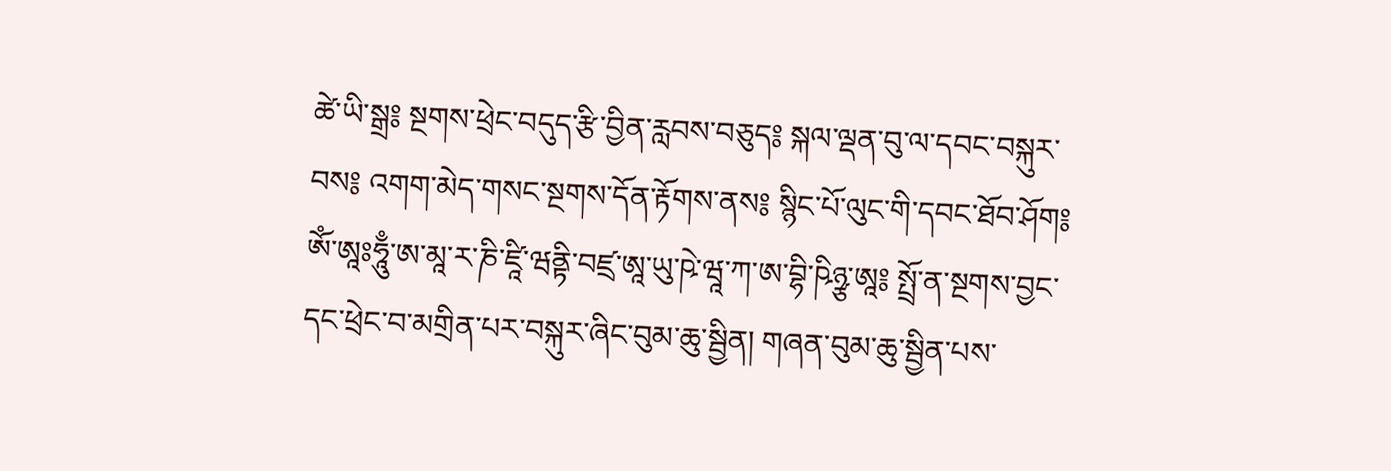ཚེ་ཡི་སྒྲ༔ སྔགས་ཕྲེང་བདུད་རྩི་བྱིན་རླབས་བཅུད༔ སྐལ་ལྡན་བུ་ལ་དབང་བསྐུར་བས༔ འགག་མེད་གསང་སྔགས་དོན་རྟོགས་ནས༔ སྙིང་པོ་ལུང་གི་དབང་ཐོབ་ཤོག༔ ཨོཾ་ཨཱཿཧཱུྃ་ཨ་མཱ་ར་ཎི་ཛཱི་ཝནྟི་བཛྲ་ཨཱ་ཡུ་ཥེ་ཝཱ་ཀ་ཨ་བྷི་ཥིཉྩ་ཨཱ༔ སྤྲོ་ན་སྔགས་བྱང་དང་ཕྲེང་བ་མགྲིན་པར་བསྐུར་ཞིང་བུམ་ཆུ་སྦྱིན། གཞན་བུམ་ཆུ་སྦྱིན་པས་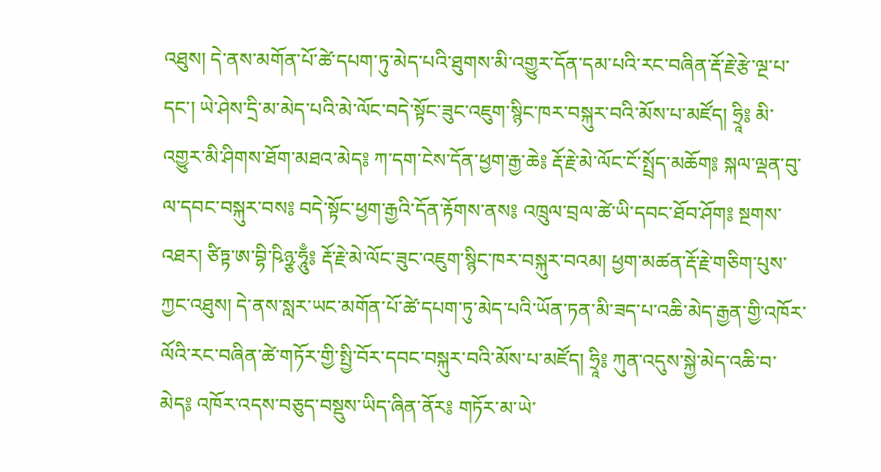འཐུས། དེ་ནས་མགོན་པོ་ཚེ་དཔག་ཏུ་མེད་པའི་ཐུགས་མི་འགྱུར་དོན་དམ་པའི་རང་བཞིན་རྡོ་རྗེ་རྩེ་ལྔ་པ་དང་། ཡེ་ཤེས་དྲི་མ་མེད་པའི་མེ་ལོང་བདེ་སྟོང་ཟུང་འཇུག་སྙིང་ཁར་བསྐུར་བའི་མོས་པ་མཛོད། ཧྲཱི༔ མི་འགྱུར་མི་ཤིགས་ཐོག་མཐའ་མེད༔ ཀ་དག་ངེས་དོན་ཕྱག་རྒྱ་ཆེ༔ རྡོ་རྗེ་མེ་ལོང་ངོ་སྤྲོད་མཆོག༔ སྐལ་ལྡན་བུ་ལ་དབང་བསྐུར་བས༔ བདེ་སྟོང་ཕྱག་རྒྱའི་དོན་རྟོགས་ནས༔ འཁྲུལ་བྲལ་ཚེ་ཡི་དབང་ཐོབ་ཤོག༔ སྔགས་འཐར། ཙིཏྟ་ཨ་བྷི་ཥིཉྩ་ཧཱུྃ༔ རྡོ་རྗེ་མེ་ལོང་ཟུང་འཇུག་སྙིང་ཁར་བསྐུར་བའམ། ཕྱག་མཚན་རྡོ་རྗེ་གཅིག་པུས་ཀྱང་འཐུས། དེ་ནས་སླར་ཡང་མགོན་པོ་ཚེ་དཔག་ཏུ་མེད་པའི་ཡོན་ཏན་མི་ཟད་པ་འཆི་མེད་རྒྱན་གྱི་འཁོར་ལོའི་རང་བཞིན་ཚེ་གཏོར་གྱི་སྤྱི་བོར་དབང་བསྐུར་བའི་མོས་པ་མཛོད། ཧྲཱི༔ ཀུན་འདུས་སྐྱེ་མེད་འཆི་བ་མེད༔ འཁོར་འདས་བཅུད་བསྡུས་ཡིད་ཞིན་ནོར༔ གཏོར་མ་ཡེ་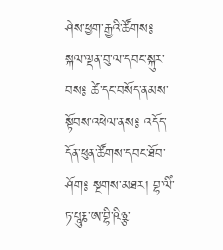ཤེས་ཕྱག་རྒྱའི་ཚོགས༔ སྐལ་ལྡན་བུ་ལ་དབང་སྐུར་བས༔ ཚེ་དང་བསོད་ནམས་སྟོབས་འཕེལ་ནས༔ འདོད་དོན་ཕུན་ཚོགས་དབང་ཐོབ་ཤོག༔ སྔགས་མཐར། བྷ་ལིཾ་ཏ་པཱུརྞ་ཨ་བྷི་ཥིཉྩ་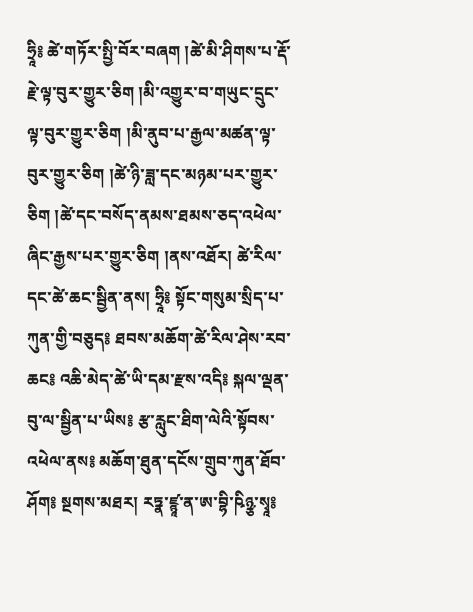ཧྲཱི༔ ཚེ་གཏོར་སྤྱི་བོར་བཞག །ཚེ་མི་ཤིགས་པ་རྡོ་རྗེ་ལྟ་བུར་གྱུར་ཅིག །མི་འགྱུར་བ་གཡུང་དྲུང་ལྟ་བུར་གྱུར་ཅིག །མི་ནུབ་པ་རྒྱལ་མཚན་ལྟ་བུར་གྱུར་ཅིག །ཚེ་ཉི་ཟླ་དང་མཉམ་པར་གྱུར་ཅིག །ཚེ་དང་བསོད་ནམས་ཐམས་ཅད་འཕེལ་ཞིང་རྒྱས་པར་གྱུར་ཅིག །ནས་འཐོར། ཚེ་རིལ་དང་ཚེ་ཆང་སྦྱིན་ནས། ཧྲཱི༔ སྟོང་གསུམ་སྲིད་པ་ཀུན་གྱི་བཅུད༔ ཐབས་མཆོག་ཚེ་རིལ་ཤེས་རབ་ཆང༔ འཆི་མེད་ཚེ་ཡི་དམ་རྫས་འདི༔ སྐལ་ལྡན་བུ་ལ་སྦྱིན་པ་ཡིས༔ རྩ་རླུང་ཐིག་ལེའི་སྟོབས་འཕེལ་ནས༔ མཆོག་ཐུན་དངོས་གྲུབ་ཀུན་ཐོབ་ཤོག༔ སྔགས་མཐར། རཏྣ་ཛྙཱ་ན་ཨ་བྷི་ཥིཉྩ་སྭཱ༔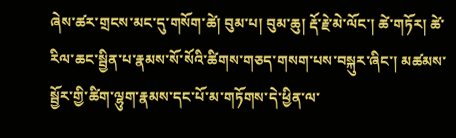ཞེས་ཚར་གྲངས་མང་དུ་གསོག་ཚེ། བུམ་པ། བུམ་ཆུ། རྡོ་རྗེ་མེ་ལོང་། ཚེ་གཏོར། ཚེ་རིལ་ཆང་སྦྱིན་པ་རྣམས་སོ་སོའི་ཚིགས་གཅད་གསག་པས་བསྐུར་ཞིང་། མཚམས་སྦྱོར་གྱི་ཚིག་ལྷུག་རྣམས་དང་པོ་མ་གཏོགས་དེ་ཕྱིན་ལ་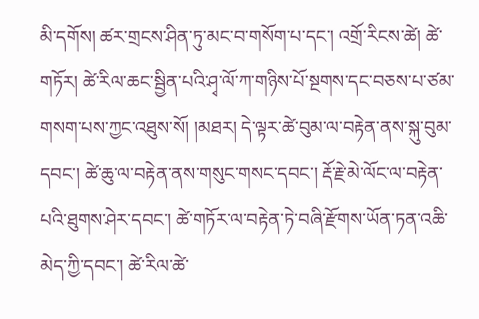མི་དགོས། ཚར་གྲངས་ཤིན་ཏུ་མང་བ་གསོག་པ་དང་། འགྲོ་རིངས་ཚེ། ཚེ་གཏོར། ཚེ་རིལ་ཆང་སྦྱིན་པའི་ཤྭ་ལོ་ཀ་གཉིས་པོ་སྔགས་དང་བཅས་པ་ཙམ་གསག་པས་ཀྱང་འཐུས་སོ། །མཐར། དེ་ལྟར་ཚེ་བུམ་ལ་བརྟེན་ནས་སྐུ་བུམ་དབང་། ཚེ་ཆུ་ལ་བརྟེན་ནས་གསུང་གསང་དབང་། རྡོ་རྗེ་མེ་ལོང་ལ་བརྟེན་པའི་ཐུགས་ཤེར་དབང་། ཚེ་གཏོར་ལ་བརྟེན་ཏེ་བཞི་རྫོགས་ཡོན་ཏན་འཆི་མེད་ཀྱི་དབང་། ཚེ་རིལ་ཚེ་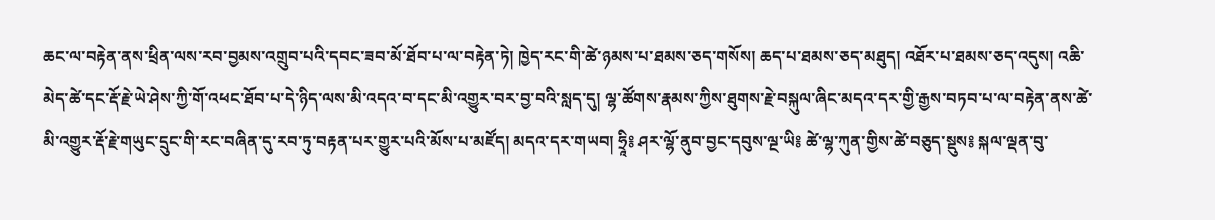ཆང་ལ་བརྟེན་ནས་ཕྲིན་ལས་རབ་བྱམས་འགྲུབ་པའི་དབང་ཟབ་མོ་ཐོབ་པ་ལ་བརྟེན་ཏེ། ཁྱེད་རང་གི་ཚེ་ཉམས་པ་ཐམས་ཅད་གསོས། ཆད་པ་ཐམས་ཅད་མཐུད། འཐོར་པ་ཐམས་ཅད་འདུས། འཆི་མེད་ཚེ་དང་རྡོ་རྗེ་ཡེ་ཤེས་ཀྱི་གོ་འཕང་ཐོབ་པ་དེ་ཉིད་ལས་མི་འདའ་བ་དང་མི་འགྱུར་བར་བྱ་བའི་སླད་དུ། ལྷ་ཚོགས་རྣམས་ཀྱིས་ཐུགས་རྗེ་བསྐུལ་ཞིང་མདའ་དར་གྱི་རྒྱས་བཏབ་པ་ལ་བརྟེན་ནས་ཚེ་མི་འགྱུར་རྡོ་རྗེ་གཡུང་དྲུང་གི་རང་བཞིན་དུ་རབ་ཏུ་བརྟན་པར་གྱུར་པའི་མོས་པ་མཛོད། མདའ་དར་གཡབ། ཧྲཱི༔ ཤར་ལྷོ་ནུབ་བྱང་དབུས་ལྔ་ཡི༔ ཚེ་ལྷ་ཀུན་གྱིས་ཚེ་བཅུད་སྡུས༔ སྐལ་ལྡན་བུ་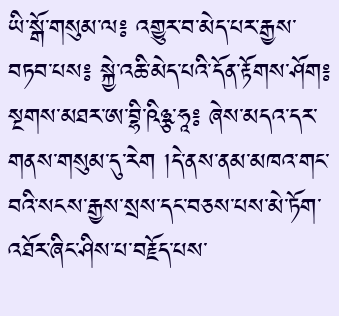ཡི་སྒོ་གསུམ་ལ༔ འགྱུར་བ་མེད་པར་རྒྱས་བཏབ་པས༔ སྐྱེ་འཆི་མེད་པའི་དོན་རྟོགས་ཤོག༔ སྔགས་མཐར་ཨ་བྷི་ཥིཉྩ་ཧཱ༔ ཞེས་མདའ་དར་གནས་གསུམ་དུ་རེག །དེ་ནས་ནམ་མཁའ་གང་བའི་སངས་རྒྱས་སྲས་དང་བཅས་པས་མེ་ཏོག་འཐོར་ཞིང་ཤིས་པ་བརྗོད་པས་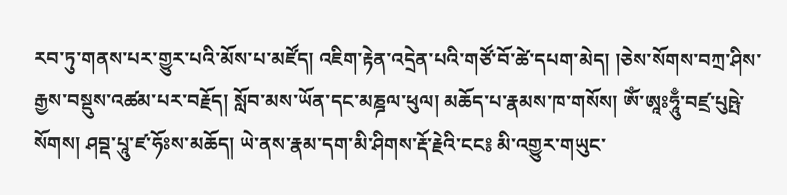རབ་ཏུ་གནས་པར་གྱུར་པའི་མོས་པ་མཛོད། འཇིག་རྟེན་འདྲེན་པའི་གཙོ་བོ་ཚེ་དཔག་མེད། །ཅེས་སོགས་བཀྲ་ཤིས་རྒྱས་བསྡུས་འཚམ་པར་བརྗོད། སློབ་མས་ཡོན་དང་མཎྜལ་ཕུལ། མཆོད་པ་རྣམས་ཁ་གསོས། ཨོཾ་ཨཱཿཧཱུྃ་བཛྲ་པུཥྤེ་སོགས། ཤབྡ་པཱུ་ཛ་ཧོཿས་མཆོད། ཡེ་ནས་རྣམ་དག་མི་ཤིགས་རྡོ་རྗེའི་ངང༔ མི་འགྱུར་གཡུང་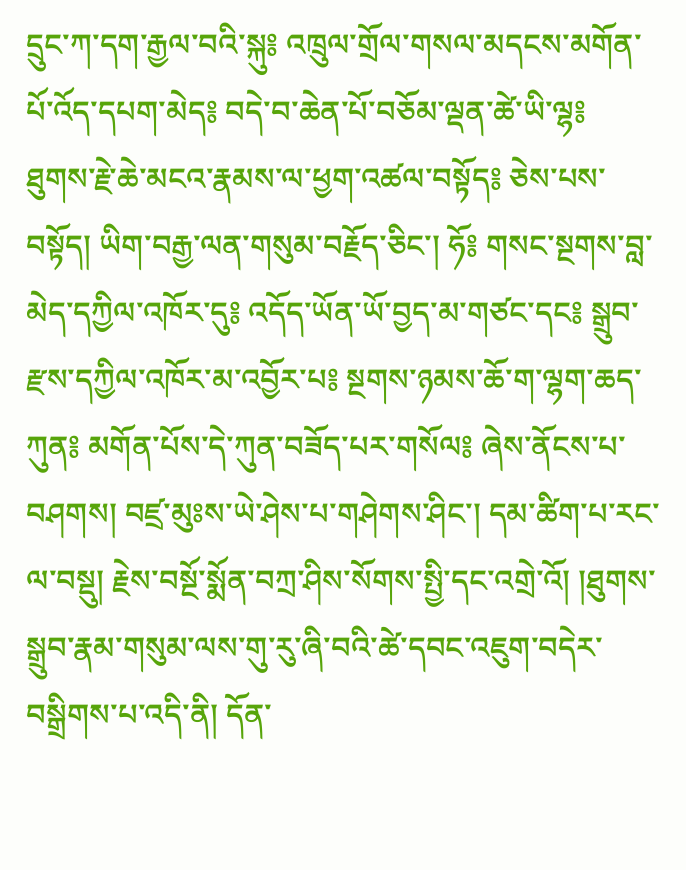དྲུང་ཀ་དག་རྒྱལ་བའི་སྐུ༔ འཁྲུལ་གྲོལ་གསལ་མདངས་མགོན་པོ་འོད་དཔག་མེད༔ བདེ་བ་ཆེན་པོ་བཅོམ་ལྡན་ཚེ་ཡི་ལྷ༔ ཐུགས་རྗེ་ཆེ་མངའ་རྣམས་ལ་ཕྱག་འཚལ་བསྟོད༔ ཅེས་པས་བསྟོད། ཡིག་བརྒྱ་ལན་གསུམ་བརྗོད་ཅིང་། ཧོ༔ གསང་སྔགས་བླ་མེད་དཀྱིལ་འཁོར་དུ༔ འདོད་ཡོན་ཡོ་བྱད་མ་གཙང་དང༔ སྒྲུབ་རྫས་དཀྱིལ་འཁོར་མ་འབྱོར་པ༔ སྔགས་ཉམས་ཆོ་ག་ལྷག་ཆད་ཀུན༔ མགོན་པོས་དེ་ཀུན་བཟོད་པར་གསོལ༔ ཞེས་ནོངས་པ་བཤགས། བཛྲ་མུཿས་ཡེ་ཤེས་པ་གཤེགས་ཤིང་། དམ་ཚིག་པ་རང་ལ་བསྡུ། རྗེས་བསྔོ་སྨོན་བཀྲ་ཤིས་སོགས་སྤྱི་དང་འགྲེ་འོ། །ཐུགས་སྒྲུབ་རྣམ་གསུམ་ལས་གུ་རུ་ཞི་བའི་ཚེ་དབང་འཇུག་བདེར་བསྒྲིགས་པ་འདི་ནི། དོན་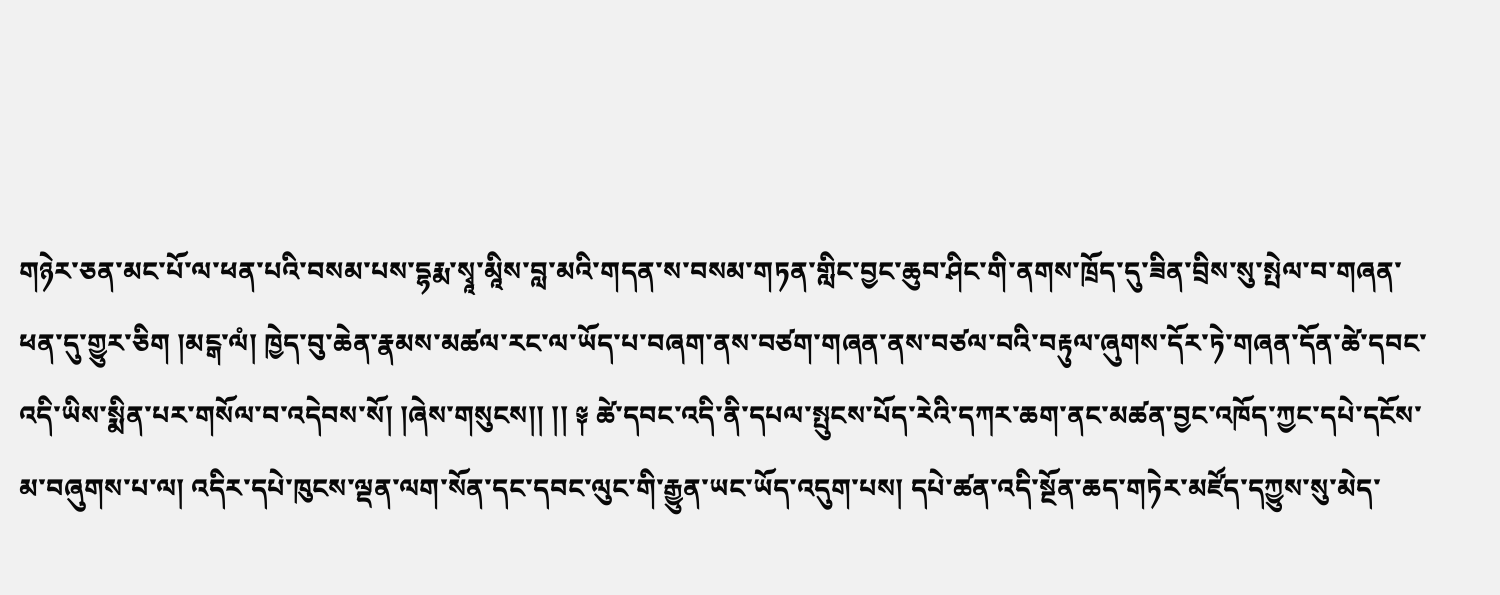གཉེར་ཅན་མང་པོ་ལ་ཕན་པའི་བསམ་པས་དྷརྨ་སྭཱ་མཱིས་བླ་མའི་གདན་ས་བསམ་གཏན་གླིང་བྱང་ཆུབ་ཤིང་གི་ནགས་ཁྲོད་དུ་ཟིན་བྲིས་སུ་སྤེལ་བ་གཞན་ཕན་དུ་གྱུར་ཅིག །མངྒ་ལཾ། ཁྱེད་བུ་ཆེན་རྣམས་མཚལ་རང་ལ་ཡོད་པ་བཞག་ནས་བཙག་གཞན་ནས་བཙལ་བའི་བརྟུལ་ཞུགས་དོར་ཏེ་གཞན་དོན་ཚེ་དབང་འདི་ཡིས་སྨིན་པར་གསོལ་བ་འདེབས་སོ། །ཞེས་གསུངས།། །། ༈ ཚེ་དབང་འདི་ནི་དཔལ་སྤུངས་པོད་རེའི་དཀར་ཆག་ནང་མཚན་བྱང་འཁོད་ཀྱང་དཔེ་དངོས་མ་བཞུགས་པ་ལ། འདིར་དཔེ་ཁུངས་ལྡན་ལག་སོན་དང་དབང་ལུང་གི་རྒྱུན་ཡང་ཡོད་འདུག་པས། དཔེ་ཚན་འདི་སྔོན་ཆད་གཏེར་མཛོད་དཀྱུས་སུ་མེད་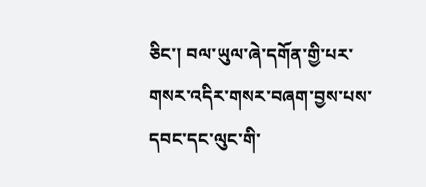ཅིང་། བལ་ཡུལ་ཞེ་དགོན་གྱི་པར་གསར་འདིར་གསར་བཞག་བྱས་པས་དབང་དང་ལུང་གི་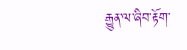རྒྱུན་ལ་ཞིབ་རྟོག་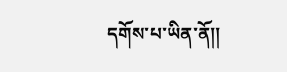དགོས་པ་ཡིན་ནོ།།